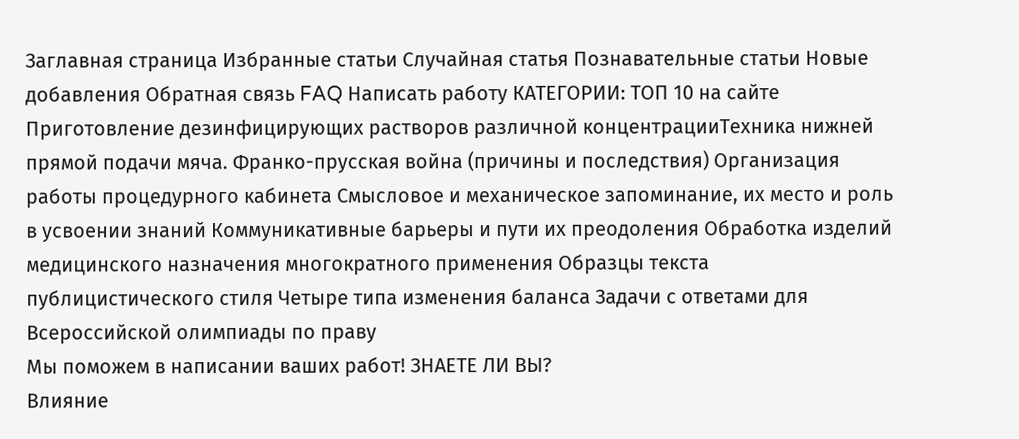Заглавная страница Избранные статьи Случайная статья Познавательные статьи Новые добавления Обратная связь FAQ Написать работу КАТЕГОРИИ: ТОП 10 на сайте Приготовление дезинфицирующих растворов различной концентрацииТехника нижней прямой подачи мяча. Франко-прусская война (причины и последствия) Организация работы процедурного кабинета Смысловое и механическое запоминание, их место и роль в усвоении знаний Коммуникативные барьеры и пути их преодоления Обработка изделий медицинского назначения многократного применения Образцы текста публицистического стиля Четыре типа изменения баланса Задачи с ответами для Всероссийской олимпиады по праву
Мы поможем в написании ваших работ! ЗНАЕТЕ ЛИ ВЫ?
Влияние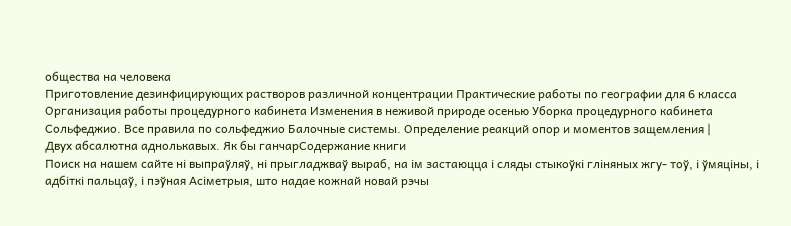общества на человека
Приготовление дезинфицирующих растворов различной концентрации Практические работы по географии для 6 класса Организация работы процедурного кабинета Изменения в неживой природе осенью Уборка процедурного кабинета Сольфеджио. Все правила по сольфеджио Балочные системы. Определение реакций опор и моментов защемления |
Двух абсалютна аднолькавых. Як бы ганчарСодержание книги
Поиск на нашем сайте ні выпраўляў, ні прыгладжваў выраб, на ім застаюцца і сляды стыкоўкі гліняных жгу- тоў, і ўмяціны, і адбіткі пальцаў, і пэўная Асіметрыя, што надае кожнай новай рэчы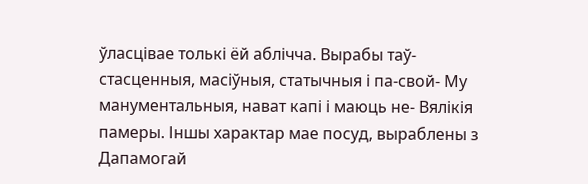ўласцівае толькі ёй аблічча. Вырабы таў- стасценныя, масіўныя, статычныя і па-свой- Му манументальныя, нават капі і маюць не- Вялікія памеры. Іншы характар мае посуд, выраблены з Дапамогай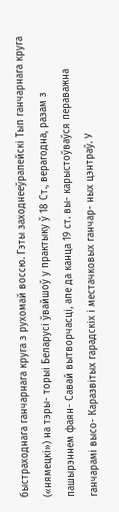быстраходнага ганчарнага круга з рухомай воссю. Гэты заходнееўрапейскі Тып ганчарнага круга («нямецкі») на тэры- торыі Беларусі ўвайшоў у практыку ў 18 Ст., верагодна, разам з пашырэннем фаян- Савай вытворчасці, апе да канца 19 ст. вы- карыстоўваўся пераважна ганчарамі высо- Каразвітых гарадскіх і местачковых ганчар- ных цэнтраў. У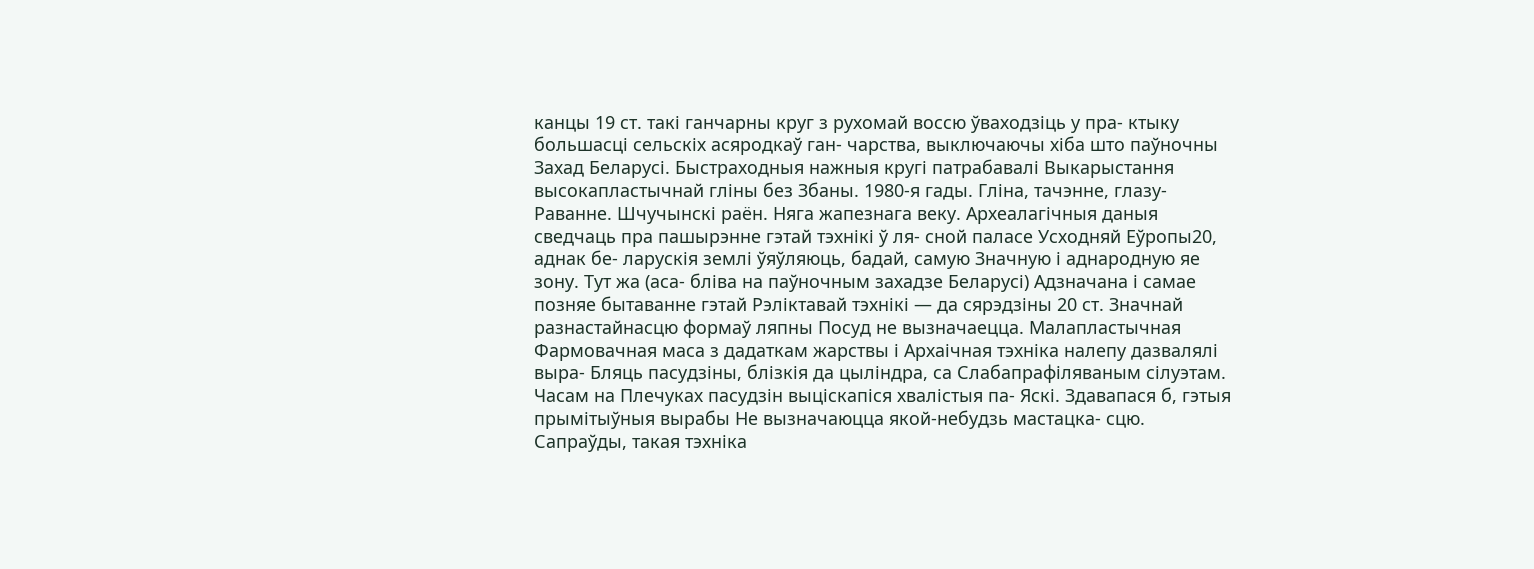канцы 19 ст. такі ганчарны круг з рухомай воссю ўваходзіць у пра- ктыку большасці сельскіх асяродкаў ган- чарства, выключаючы хіба што паўночны Захад Беларусі. Быстраходныя нажныя кругі патрабавалі Выкарыстання высокапластычнай гліны без Збаны. 1980-я гады. Гліна, тачэнне, глазу- Раванне. Шчучынскі раён. Няга жапезнага веку. Археалагічныя даныя сведчаць пра пашырэнне гэтай тэхнікі ў ля- сной паласе Усходняй Еўропы20, аднак бе- ларускія землі ўяўляюць, бадай, самую Значную і аднародную яе зону. Тут жа (аса- бліва на паўночным захадзе Беларусі) Адзначана і самае позняе бытаванне гэтай Рэліктавай тэхнікі — да сярэдзіны 20 ст. Значнай разнастайнасцю формаў ляпны Посуд не вызначаецца. Малапластычная Фармовачная маса з дадаткам жарствы і Архаічная тэхніка налепу дазвалялі выра- Бляць пасудзіны, блізкія да цыліндра, са Слабапрафіляваным сілуэтам. Часам на Плечуках пасудзін выціскапіся хвалістыя па- Яскі. Здавапася б, гэтыя прымітыўныя вырабы Не вызначаюцца якой-небудзь мастацка- сцю. Сапраўды, такая тэхніка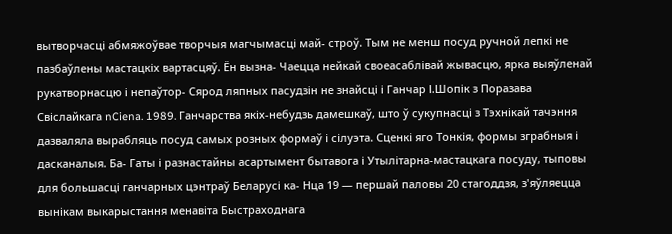вытворчасці абмяжоўвае творчыя магчымасці май- строў. Тым не менш посуд ручной лепкі не пазбаўлены мастацкіх вартасцяў. Ён вызна- Чаецца нейкай своеасаблівай жывасцю, ярка выяўленай рукатворнасцю і непаўтор- Сярод ляпных пасудзін не знайсці і Ганчар І.Шопік з Поразава Свіслайкага nCiena. 1989. Ганчарства якіх-небудзь дамешкаў, што ў сукупнасці з Тэхнікай тачэння дазваляла вырабляць посуд самых розных формаў і сілуэта. Сценкі яго Тонкія, формы зграбныя і дасканалыя. Ба- Гаты і разнастайны асартымент бытавога і Утылітарна-мастацкага посуду, тыповы для большасці ганчарных цэнтраў Беларусі ка- Нца 19 — першай паловы 20 стагоддзя, з'яўляецца вынікам выкарыстання менавіта Быстраходнага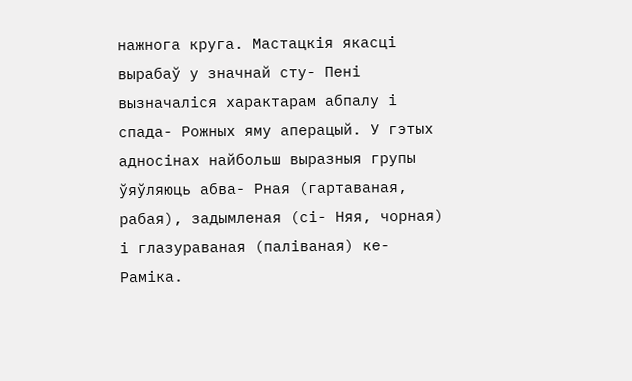нажнога круга. Мастацкія якасці вырабаў у значнай сту- Пені вызначаліся характарам абпалу і спада- Рожных яму аперацый. У гэтых адносінах найбольш выразныя групы ўяўляюць абва- Рная (гартаваная, рабая), задымленая (сі- Няя, чорная) і глазураваная (паліваная) ке- Раміка.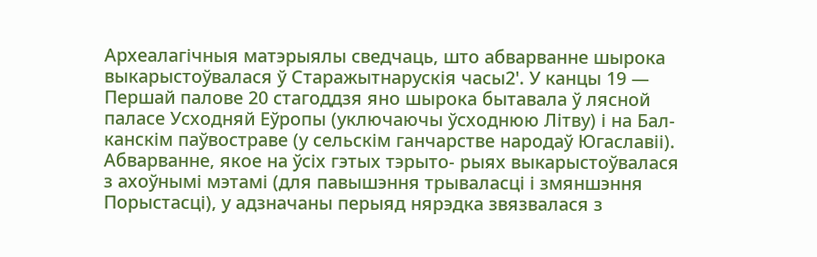Археалагічныя матэрыялы сведчаць, што абварванне шырока выкарыстоўвалася ў Старажытнарускія часы2'. У канцы 19 — Першай палове 20 стагоддзя яно шырока бытавала ў лясной паласе Усходняй Еўропы (уключаючы ўсходнюю Літву) і на Бал- канскім паўвостраве (у сельскім ганчарстве народаў Югаславіі). Абварванне, якое на ўсіх гэтых тэрыто- рыях выкарыстоўвалася з ахоўнымі мэтамі (для павышэння трываласці і змяншэння Порыстасці), у адзначаны перыяд нярэдка звязвалася з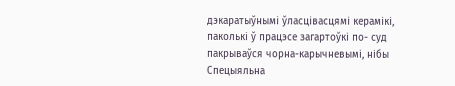дэкаратыўнымі ўласцівасцямі керамікі, паколькі ў працэсе загартоўкі по- суд пакрываўся чорна-карычневымі, нібы Спецыяльна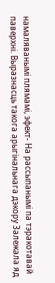намаляванымі плямамі, эфект- На рассыпанымі па тэракотавай паверхні. Выразнасць такога арыгінальнага дэкору Залежала яд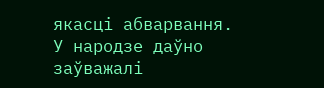якасці абварвання. У народзе даўно заўважалі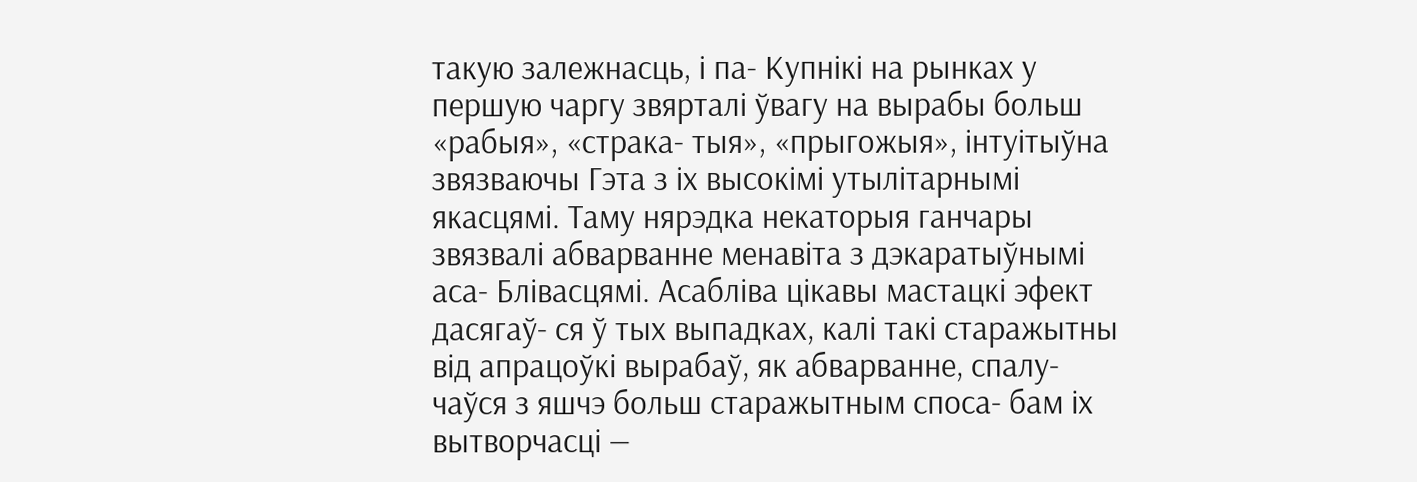такую залежнасць, і па- Купнікі на рынках у першую чаргу звярталі ўвагу на вырабы больш «рабыя», «страка- тыя», «прыгожыя», інтуітыўна звязваючы Гэта з іх высокімі утылітарнымі якасцямі. Таму нярэдка некаторыя ганчары звязвалі абварванне менавіта з дэкаратыўнымі аса- Блівасцямі. Асабліва цікавы мастацкі эфект дасягаў- ся ў тых выпадках, калі такі старажытны від апрацоўкі вырабаў, як абварванне, спалу- чаўся з яшчэ больш старажытным споса- бам іх вытворчасці —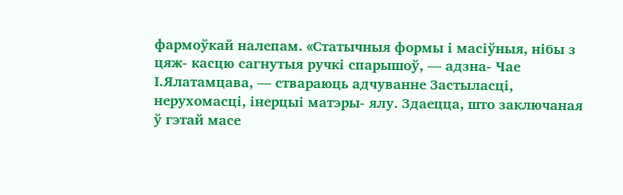фармоўкай налепам. «Статычныя формы і масіўныя, нібы з цяж- касцю сагнутыя ручкі спарышоў, — адзна- Чае І.Ялатамцава, — ствараюць адчуванне Застыласці, нерухомасці, інерцыі матэры- ялу. Здаецца, што заключаная ў гэтай масе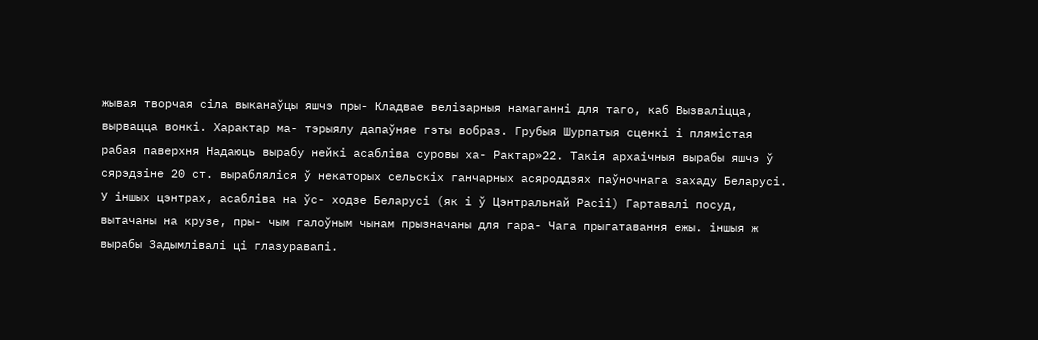жывая творчая сіла выканаўцы яшчэ пры- Кладвае велізарныя намаганні для таго, каб Вызваліцца, вырвацца вонкі. Характар ма- тэрыялу дапаўняе гэты вобраз. Грубыя Шурпатыя сценкі і плямістая рабая паверхня Надаюць вырабу нейкі асабліва суровы ха- Рактар»22. Такія архаічныя вырабы яшчэ ў сярэдзіне 20 ст. вырабляліся ў некаторых сельскіх ганчарных асяроддзях паўночнага захаду Беларусі. У іншых цэнтрах, асабліва на ўс- ходзе Беларусі (як і ў Цэнтральнай Расіі) Гартавалі посуд, вытачаны на крузе, пры- чым галоўным чынам прызначаны для гара- Чага прыгатавання ежы. іншыя ж вырабы Задымлівалі ці глазуравапі.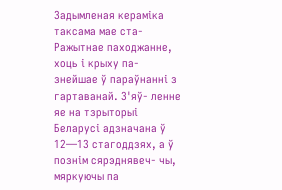Задымленая кераміка таксама мае ста- Ражытнае паходжанне, хоць і крыху па- знейшае ў параўнанні з гартаванай. З'яў- ленне яе на тзрыторыі Беларусі адзначана ў 12—13 стагоддзях, а ў познім сярэднявеч- чы, мяркуючы па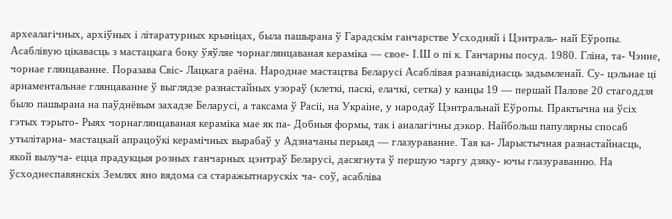археалагічных, архіўных і літаратурных крыніцах, была пашырана ў Гарадскім ганчарстве Усходняй і Цэнтраль- най Еўропы. Асаблівую цікавасць з мастацкага боку ўяўляе чорнаглянцаваная кераміка — свое- І.Ш о пі к. Ганчарны посуд. 1980. Гліна, та- Чэнне, чорнае глянцаванне. Поразава Свіс- Лацкага раёна. Народнае мастацтва Беларусі Асаблівая разнавіднасць задымленай. Су- цэльнае ці арнаментальнае глянцаванне ў выглядзе разнастайных узораў (клеткі, паскі, елачкі, сетка) у канцы 19 — першай Палове 20 стагоддзя было пашырана на паўднёвым захадзе Беларусі, а таксама ў Расіі, на Украіне, у народаў Цэнтральнай Еўропы. Практычна на ўсіх гэтых тэрыто- Рыях чорнаглянцаваная кераміка мае як па- Добныя формы, так і аналагічны дэкор. Найбольш папулярны спосаб утылітарна- мастацкай апрацоўкі керамічных вырабаў у Адзначаны перыяд — глазураванне. Тая ка- Ларыстычная разнастайнасць, якой вылуча- ецца прадукцыя розных ганчарных цэнтраў Беларусі, дасягнута ў першую чаргу дзяку- ючы глазураванню. На ўсходнеспавянскіх Землях яно вядома са старажытнарускіх ча- соў, асабліва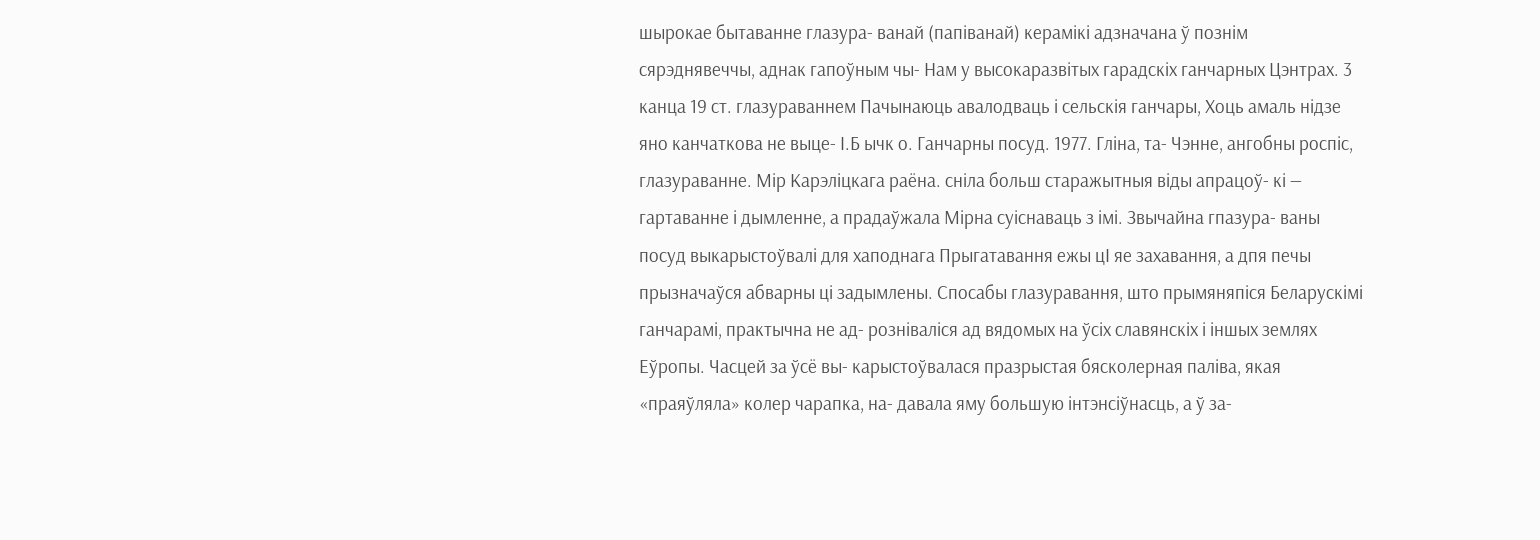шырокае бытаванне глазура- ванай (папіванай) керамікі адзначана ў познім сярэднявеччы, аднак гапоўным чы- Нам у высокаразвітых гарадскіх ганчарных Цэнтрах. 3 канца 19 ст. глазураваннем Пачынаюць авалодваць і сельскія ганчары, Хоць амаль нідзе яно канчаткова не выце- І.Б ычк о. Ганчарны посуд. 1977. Гліна, та- Чэнне, ангобны роспіс, глазураванне. Мір Карэліцкага раёна. сніла больш старажытныя віды апрацоў- кі — гартаванне і дымленне, а прадаўжала Мірна суіснаваць з імі. Звычайна гпазура- ваны посуд выкарыстоўвалі для хаподнага Прыгатавання ежы цІ яе захавання, а дпя печы прызначаўся абварны ці задымлены. Спосабы глазуравання, што прымяняпіся Беларускімі ганчарамі, практычна не ад- розніваліся ад вядомых на ўсіх славянскіх і іншых землях Еўропы. Часцей за ўсё вы- карыстоўвалася празрыстая бясколерная паліва, якая «праяўляла» колер чарапка, на- давала яму большую інтэнсіўнасць, а ў за-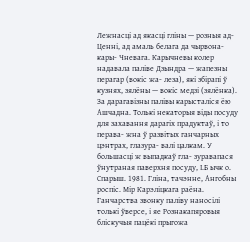Лежнасці ад якасці гліны — розныя ад- Ценні, ад амаль белага да чырвона-кары- Чневага. Карычневы колер надавала паліве Дзындра — жапезны перагар (вокіс жа- леза), які збірапі ў кузнях, зялёны — вокіс медзі (зялёнка). За дарагавізны палівы карысталіся ёю Ашчадна. Толькі некаторыя віды посуду для захавання дарагіх прадуктаў, і то перава- жна ў развітых ганчарных цэнтрах, глазура- валі цалкам. У большасці ж выпадкаў гла- зуравапася ўнутраная паверхня посуду, І.Б ычк о. Спарыш. 1981. Гліна, тачэнне, Ангобны роспіс. Мір Карэліцкага раёна. Ганчарства звонку паліву наносілі толькі ўверсе, і яе Рознакапяровыя бліскучыя пацёкі прыгожа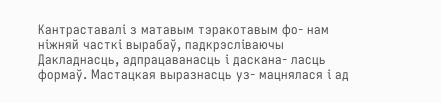Кантраставалі з матавым тэракотавым фо- нам ніжняй часткі вырабаў, падкрэсліваючы Дакладнасць, адпрацаванасць і даскана- ласць формаў. Мастацкая выразнасць уз- мацнялася і ад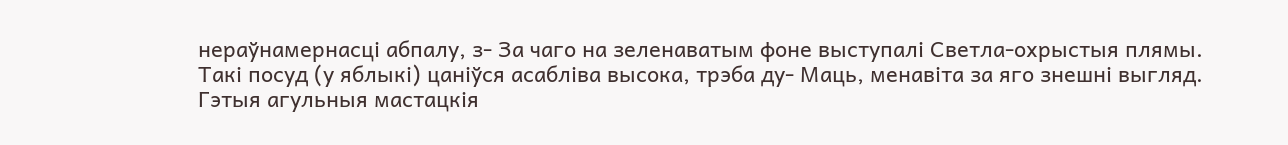нераўнамернасці абпалу, з- За чаго на зеленаватым фоне выступалі Светла-охрыстыя плямы. Такі посуд (у яблыкі) цаніўся асабліва высока, трэба ду- Маць, менавіта за яго знешні выгляд. Гэтыя агульныя мастацкія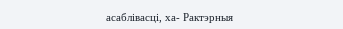асаблівасці, ха- Рактэрныя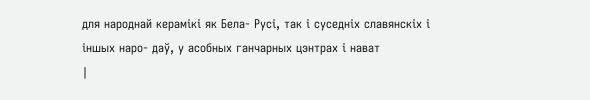для народнай керамікі як Бела- Русі, так і суседніх славянскіх і іншых наро- даў, у асобных ганчарных цэнтрах і нават
|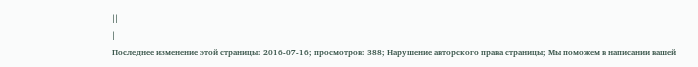||
|
Последнее изменение этой страницы: 2016-07-16; просмотров: 388; Нарушение авторского права страницы; Мы поможем в написании вашей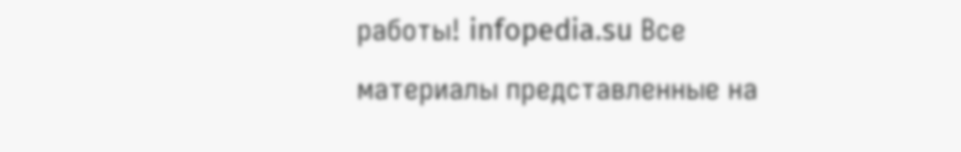работы! infopedia.su Все материалы представленные на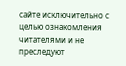сайте исключительно с целью ознакомления читателями и не преследуют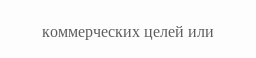коммерческих целей или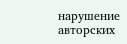нарушение авторских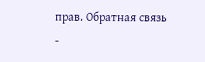прав. Обратная связь -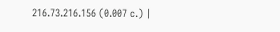216.73.216.156 (0.007 с.) |